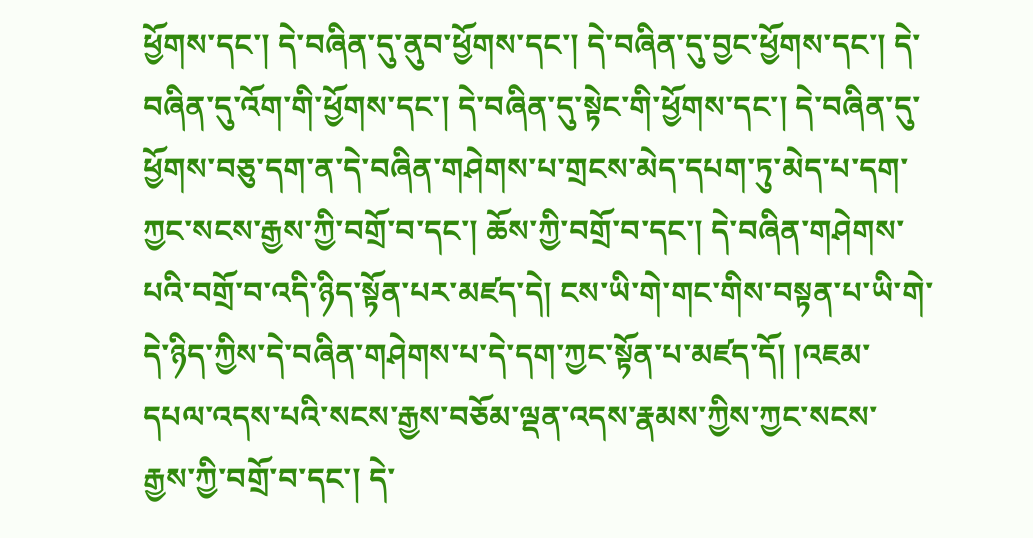ཕྱོགས་དང་། དེ་བཞིན་དུ་ནུབ་ཕྱོགས་དང་། དེ་བཞིན་དུ་བྱང་ཕྱོགས་དང་། དེ་བཞིན་དུ་འོག་གི་ཕྱོགས་དང་། དེ་བཞིན་དུ་སྟེང་གི་ཕྱོགས་དང་། དེ་བཞིན་དུ་ཕྱོགས་བཅུ་དག་ན་དེ་བཞིན་གཤེགས་པ་གྲངས་མེད་དཔག་ཏུ་མེད་པ་དག་ཀྱང་སངས་རྒྱས་ཀྱི་བགྲོ་བ་དང་། ཆོས་ཀྱི་བགྲོ་བ་དང་། དེ་བཞིན་གཤེགས་པའི་བགྲོ་བ་འདི་ཉིད་སྟོན་པར་མཛད་དེ། ངས་ཡི་གེ་གང་གིས་བསྟན་པ་ཡི་གེ་དེ་ཉིད་ཀྱིས་དེ་བཞིན་གཤེགས་པ་དེ་དག་ཀྱང་སྟོན་པ་མཛད་དོ། །འཇམ་དཔལ་འདས་པའི་སངས་རྒྱས་བཅོམ་ལྡན་འདས་རྣམས་ཀྱིས་ཀྱང་སངས་རྒྱས་ཀྱི་བགྲོ་བ་དང་། དེ་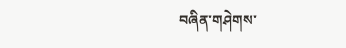བཞིན་གཤེགས་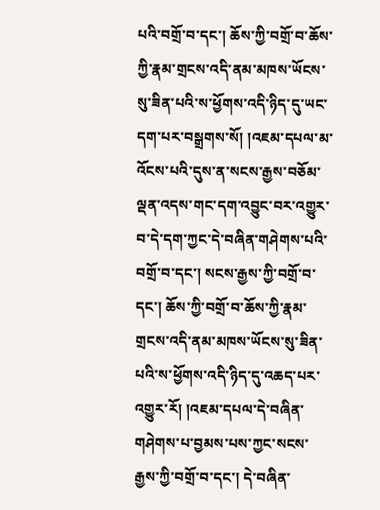པའི་བགྲོ་བ་དང་། ཆོས་ཀྱི་བགྲོ་བ་ཆོས་ཀྱི་རྣམ་གྲངས་འདི་ནམ་མཁས་ཡོངས་སུ་ཟིན་པའི་ས་ཕྱོགས་འདི་ཉིད་དུ་ཡང་དག་པར་བསྒྲགས་སོ། །འཇམ་དཔལ་མ་འོངས་པའི་དུས་ན་སངས་རྒྱས་བཅོམ་ལྡན་འདས་གང་དག་འབྱུང་བར་འགྱུར་བ་དེ་དག་ཀྱང་དེ་བཞིན་གཤེགས་པའི་བགྲོ་བ་དང་། སངས་རྒྱས་ཀྱི་བགྲོ་བ་དང་། ཆོས་ཀྱི་བགྲོ་བ་ཆོས་ཀྱི་རྣམ་གྲངས་འདི་ནམ་མཁས་ཡོངས་སུ་ཟིན་པའི་ས་ཕྱོགས་འདི་ཉིད་དུ་འཆད་པར་འགྱུར་རོ། །འཇམ་དཔལ་དེ་བཞིན་གཤེགས་པ་བྱམས་པས་ཀྱང་སངས་རྒྱས་ཀྱི་བགྲོ་བ་དང་། དེ་བཞིན་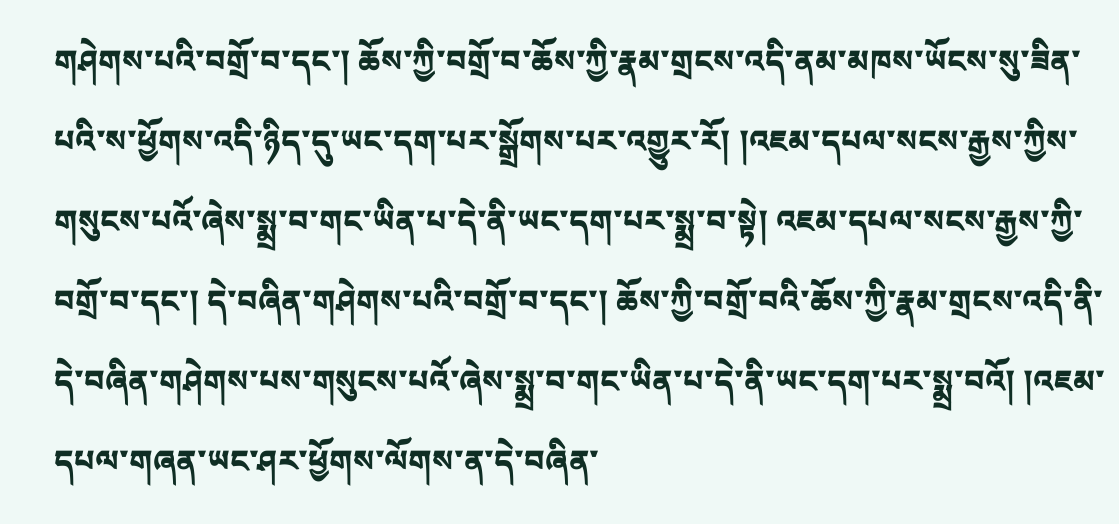གཤེགས་པའི་བགྲོ་བ་དང་། ཆོས་ཀྱི་བགྲོ་བ་ཆོས་ཀྱི་རྣམ་གྲངས་འདི་ནམ་མཁས་ཡོངས་སུ་ཟིན་པའི་ས་ཕྱོགས་འདི་ཉིད་དུ་ཡང་དག་པར་སྒྲོགས་པར་འགྱུར་རོ། །འཇམ་དཔལ་སངས་རྒྱས་ཀྱིས་གསུངས་པའོ་ཞེས་སྨྲ་བ་གང་ཡིན་པ་དེ་ནི་ཡང་དག་པར་སྨྲ་བ་སྟེ། འཇམ་དཔལ་སངས་རྒྱས་ཀྱི་བགྲོ་བ་དང་། དེ་བཞིན་གཤེགས་པའི་བགྲོ་བ་དང་། ཆོས་ཀྱི་བགྲོ་བའི་ཆོས་ཀྱི་རྣམ་གྲངས་འདི་ནི་དེ་བཞིན་གཤེགས་པས་གསུངས་པའོ་ཞེས་སྨྲ་བ་གང་ཡིན་པ་དེ་ནི་ཡང་དག་པར་སྨྲ་བའོ། །འཇམ་དཔལ་གཞན་ཡང་ཤར་ཕྱོགས་ལོགས་ན་དེ་བཞིན་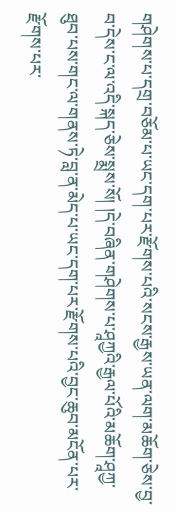གཤེགས་པ་དགྲ་བཅོམ་པ་ཡང་དག་པར་རྫོགས་པའི་སངས་རྒྱས་ཡན་ལག་མཆོག་ཅེས་བྱ་བ་དེས་ང་ལ་འདི་སྐད་ཅེས་སྨྲས་སོ། །དེ་བཞིན་གཤེགས་པ་ཤཱཀྱའི་རྒྱལ་པོའི་མཆོག་ཤཱཀྱ་ཐུབ་པས་གང་ལ་གནས་ཏེ་བླ་ན་མེད་པ་ཡང་དག་པར་རྫོགས་པའི་བྱང་ཆུབ་མངོན་པར་རྫོགས་པར་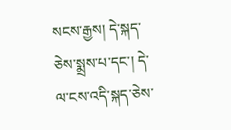སངས་རྒྱས། དེ་སྐད་ཅེས་སྨྲས་པ་དང་། དེ་ལ་ངས་འདི་སྐད་ཅེས་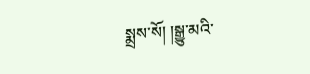སྨྲས་སོ། །སྒྱུ་མའི་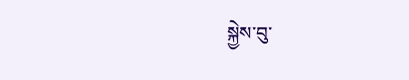སྐྱེས་བུ་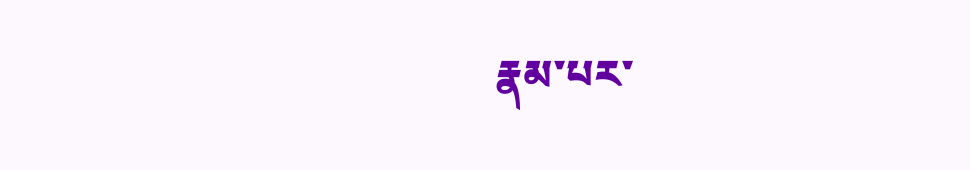རྣམ་པར་